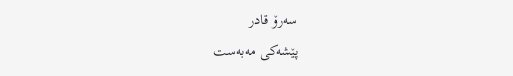سەرۆ قادر
پێشەکی مەبەست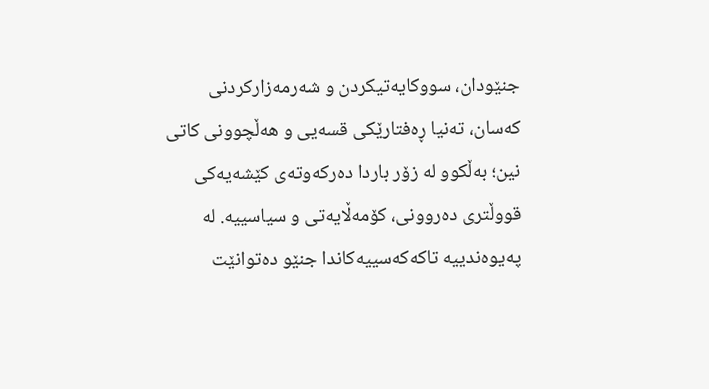جنێودان، سووکایەتیکردن و شەرمەزارکردنی کەسان، تەنیا ڕەفتارێکی قسەیی و هەڵچوونی کاتی نین؛ بەڵکوو لە زۆر باردا دەرکەوتەی کێشەیەکی قووڵتری دەروونی، کۆمەڵایەتی و سیاسییە. لە پەیوەندییە تاکەکەسییەکاندا جنێو دەتوانێت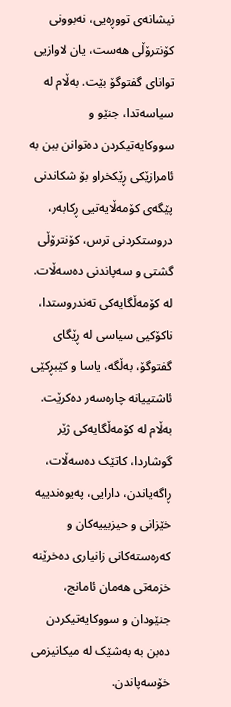نیشانەی تووڕەیی، نەبوونی کۆنترۆڵی هەست، یان لاوازیی توانای گفتوگۆ بێت. بەڵام لە سیاسەتدا، جنێو و سووکایەتیکردن دەتوانن ببن بە ئامرازێکی ڕێکخراو بۆ شکاندنی پێگەی کۆمەڵایەتیی ڕکابەر، دروستکردنی ترس، کۆنترۆڵی گشتی و سەپاندنی دەسەڵات.
لە کۆمەڵگایەکی تەندروستدا، ناکۆکیی سیاسی لە ڕێگای گفتوگۆ، بەڵگە، یاسا و کێبڕکێی ئاشتییانە چارەسەر دەکرێت. بەڵام لە کۆمەڵگایەکی ژێر گوشاردا، کاتێک دەسەڵات، ڕاگەیاندن، دارایی، پەیوەندییە خێزانی و حیزبییەکان و کەرەستەکانی زانیاری دەخرێنە خزمەتی هەمان ئامانج، جنێودان و سووکایەتیکردن دەبن بە بەشێک لە میکانیزمی خۆسەپاندن.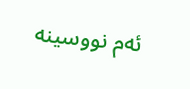ئەم نووسینە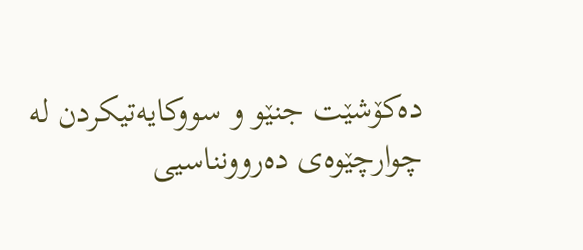دەکۆشێت جنێو و سووکایەتیکردن لە چوارچێوەی دەروونناسیی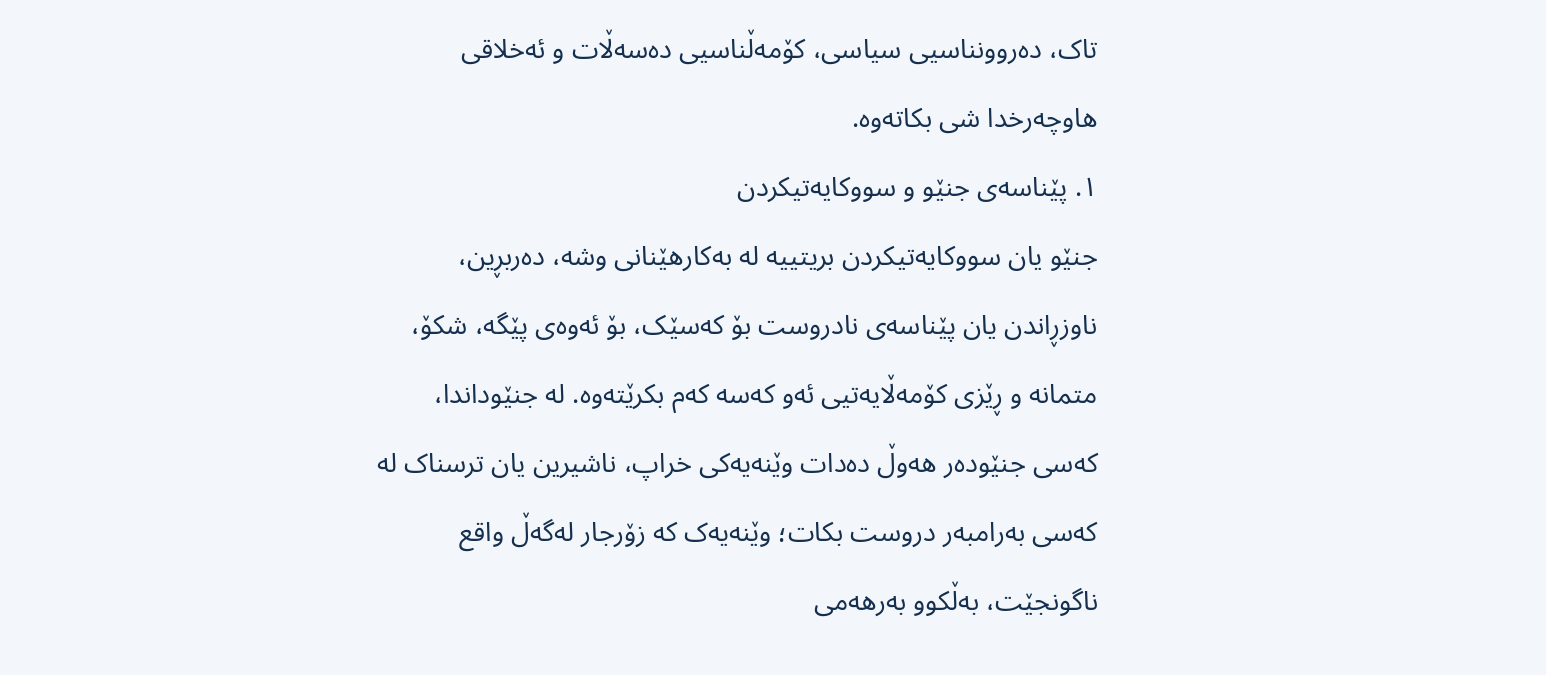تاک، دەروونناسیی سیاسی، کۆمەڵناسیی دەسەڵات و ئەخلاقی هاوچەرخدا شی بکاتەوە.
١. پێناسەی جنێو و سووکایەتیکردن
جنێو یان سووکایەتیکردن بریتییە لە بەکارهێنانی وشە، دەربڕین، ناوزڕاندن یان پێناسەی نادروست بۆ کەسێک، بۆ ئەوەی پێگە، شکۆ، متمانە و ڕێزی کۆمەڵایەتیی ئەو کەسە کەم بکرێتەوە. لە جنێوداندا، کەسی جنێودەر هەوڵ دەدات وێنەیەکی خراپ، ناشیرین یان ترسناک لە کەسی بەرامبەر دروست بکات؛ وێنەیەک کە زۆرجار لەگەڵ واقع ناگونجێت، بەڵکوو بەرهەمی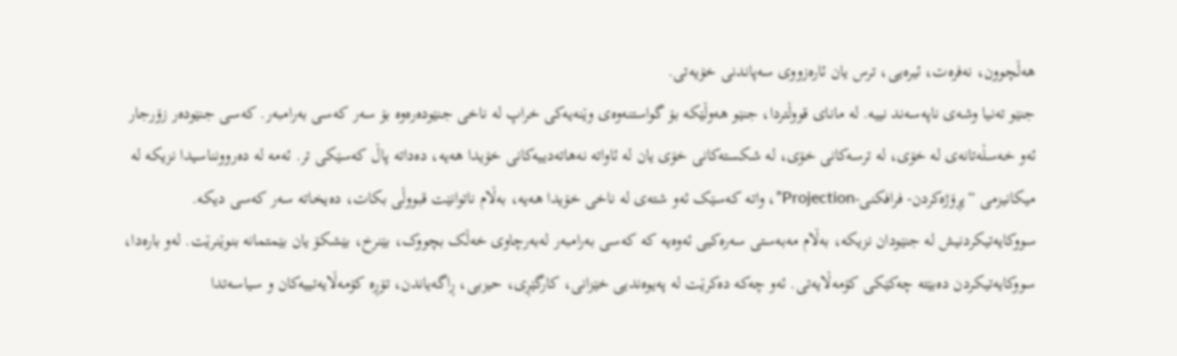هەڵچوون، نەفرەت، ئیرەیی، ترس یان ئارەزووی سەپاندنی خۆیەتی.
جنێو تەنیا وشەی ناپەسەند نییە. لە مانای قووڵتردا، جنێو هەوڵێکە بۆ گواستنەوەی وێنەیەکی خراپ لە ناخی جنێودەرەوە بۆ سەر کەسی بەرامبەر. کەسی جنێودەر زۆرجار ئەو خەسڵەتانەی لە خۆی، لە ترسەکانی خۆی، لە شکستەکانی خۆی یان لە ئاواتە نەهاتەدییەکانی خۆیدا هەیە، دەداتە پاڵ کەسێکی تر. ئەمە لە دەروونناسیدا نزیکە لە میکانیزمی “پڕۆژەکردن- فرافکنی-Projection”، واتە کەسێک ئەو شتەی لە ناخی خۆیدا هەیە، بەڵام ناتوانێت قبووڵی بکات، دەیخاتە سەر کەسی دیکە.
سووکایەتیکردنیش لە جنێودان نزیکە، بەڵام مەبەستی سەرەکیی ئەوەیە کە کەسی بەرامبەر لەبەرچاوی خەڵک بچووک، بێنرخ، بێشکۆ یان بێمتمانە بنوێنرێت. لەو بارەدا، سووکایەتیکردن دەبێتە چەکێکی کۆمەڵایەتی. ئەو چەکە دەکرێت لە پەیوەندیی خێزانی، کارگێڕی، حیزبی، ڕاگەیاندن، تۆڕە کۆمەڵایەتییەکان و سیاسەتدا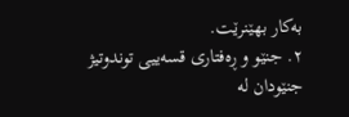بەکار بهێنرێت.
٢. جنێو و ڕەفتاری قسەییی توندوتیژ
جنێودان لە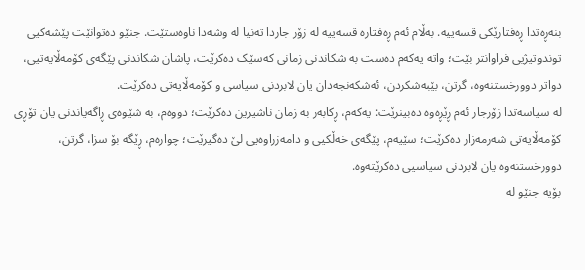بنەڕەتدا ڕەفتارێکی قسەییە. بەڵام ئەم ڕەفتارە قسەییە لە زۆر جاردا تەنیا لە وشەدا ناوەستێت. جنێو دەتوانێت پێشەکیی توندوتیژیی فراوانتر بێت؛ واتە یەکەم دەست بە شکاندنی زمانی کەسێک دەکرێت، پاشان شکاندنی پێگەی کۆمەڵایەتیی، دواتر دوورخستنەوە، گرتن، بێبەشکردن، ئەشکەنجەدان یان لابردنی سیاسی و کۆمەڵایەتی دەکرێت.
لە سیاسەتدا زۆرجار ئەم ڕێڕەوە دەبینرێت: یەکەم، ڕکابەر بە زمان ناشیرین دەکرێت؛ دووەم، بە شێوەی ڕاگەیاندنی یان تۆڕی کۆمەڵایەتی شەرمەزار دەکرێت؛ سێیەم، پێگەی خەڵکیی و دامەزراوەیی لێ دەگیرێت؛ چوارەم، ڕێگە بۆ سزا، گرتن، دوورخستنەوە یان لابردنی سیاسیی دەکرێتەوە.
بۆیە جنێو لە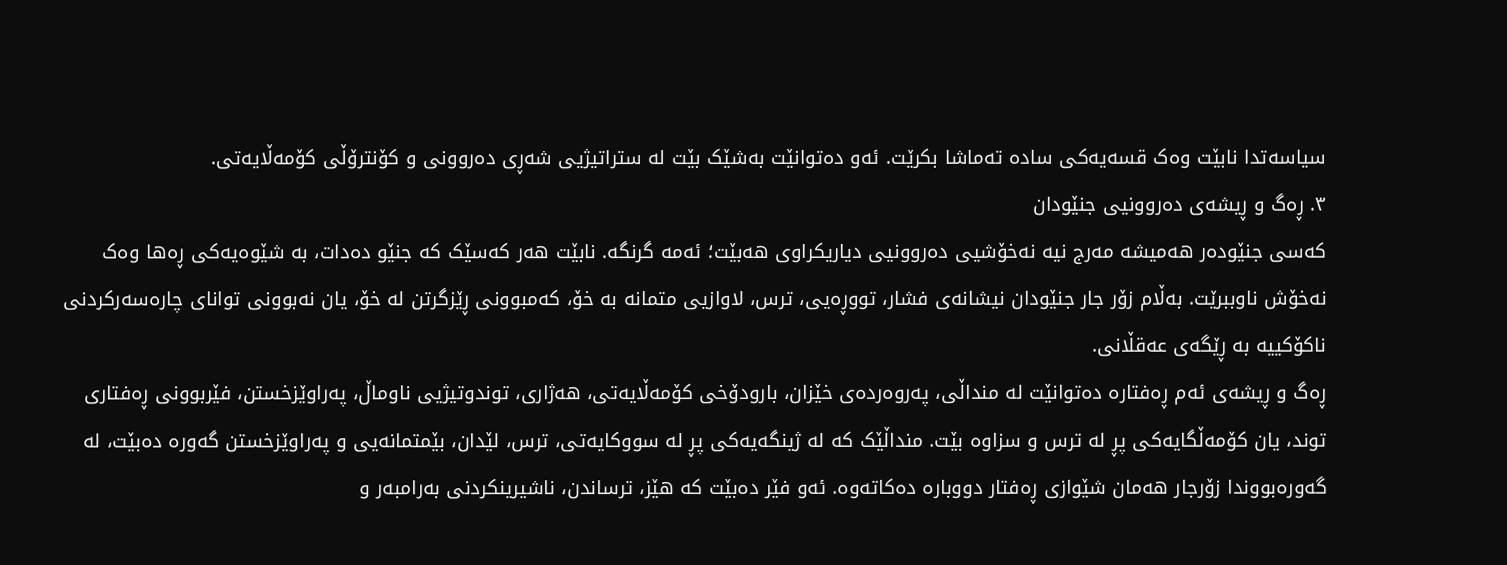سیاسەتدا نابێت وەک قسەیەکی سادە تەماشا بکرێت. ئەو دەتوانێت بەشێک بێت لە ستراتیژیی شەڕی دەروونی و کۆنترۆڵی کۆمەڵایەتی.
٣. ڕەگ و ڕیشەی دەروونیی جنێودان
کەسی جنێودەر هەمیشە مەرج نیە نەخۆشیی دەروونیی دیاریکراوی هەبێت؛ ئەمە گرنگە. نابێت هەر کەسێک کە جنێو دەدات، بە شێوەیەکی ڕەها وەک نەخۆش ناوببرێت. بەڵام زۆر جار جنێودان نیشانەی فشار، تووڕەیی، ترس، لاوازیی متمانە بە خۆ، کەمبوونی ڕێزگرتن لە خۆ، یان نەبوونی توانای چارەسەرکردنی ناکۆکییە بە ڕێگەی عەقڵانی.
ڕەگ و ڕیشەی ئەم ڕەفتارە دەتوانێت لە منداڵی، پەروەردەی خێزان، بارودۆخی کۆمەڵایەتی، هەژاری، توندوتیژیی ناوماڵ، پەراوێزخستن، فێربوونی ڕەفتاری توند، یان کۆمەڵگایەکی پڕ لە ترس و سزاوە بێت. منداڵێک کە لە ژینگەیەکی پڕ لە سووکایەتی، ترس، لێدان، بێمتمانەیی و پەراوێزخستن گەورە دەبێت، لە گەورەبووندا زۆرجار هەمان شێوازی ڕەفتار دووبارە دەکاتەوە. ئەو فێر دەبێت کە هێز، ترساندن، ناشیرینکردنی بەرامبەر و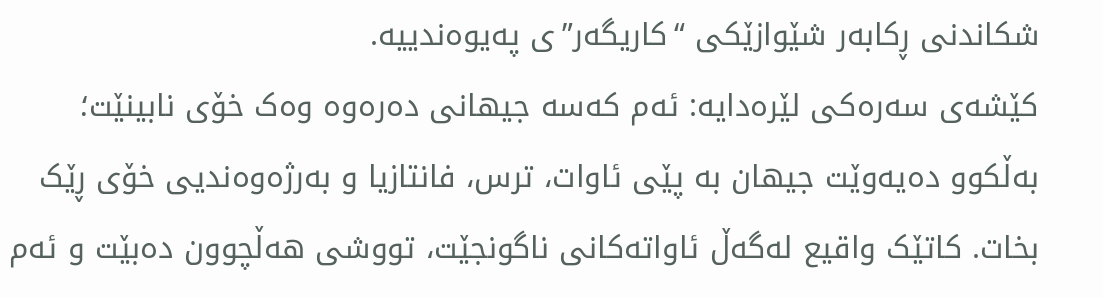شکاندنی ڕکابەر شێوازێکی “کاریگەر”ی پەیوەندییە.
کێشەی سەرەکی لێرەدایە: ئەم کەسە جیهانی دەرەوە وەک خۆی نابینێت؛ بەڵکوو دەیەوێت جیهان بە پێی ئاوات، ترس، فانتازیا و بەرژەوەندیی خۆی ڕێک بخات. کاتێک واقیع لەگەڵ ئاواتەکانی ناگونجێت، تووشی هەڵچوون دەبێت و ئەم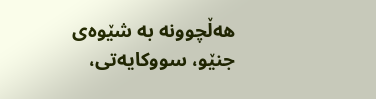هەڵچوونە بە شێوەی جنێو، سووکایەتی،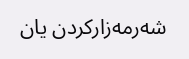شەرمەزارکردن یان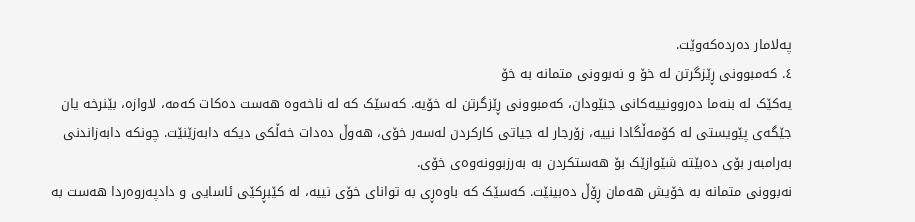پەلامار دەردەکەوێت.
٤. کەمبوونی ڕێزگرتن لە خۆ و نەبوونی متمانە بە خۆ
یەکێک لە بنەما دەروونییەکانی جنێودان، کەمبوونی ڕێزگرتن لە خۆیە. کەسێک کە لە ناخەوە هەست دەکات کەمە، لاوازە، بێنرخە یان جێگەی پێویستی لە کۆمەڵگادا نییە، زۆرجار لە جیاتی کارکردن لەسەر خۆی، هەوڵ دەدات خەڵکی دیکە دابەزێنێت. چونکە دابەزاندنی بەرامبەر بۆی دەبێتە شێوازێک بۆ هەستکردن بە بەرزبوونەوەی خۆی.
نەبوونی متمانە بە خۆیش هەمان ڕۆڵ دەبینێت. کەسێک کە باوەڕی بە توانای خۆی نییە، لە کێبڕکێی ئاسایی و دادپەروەردا هەست بە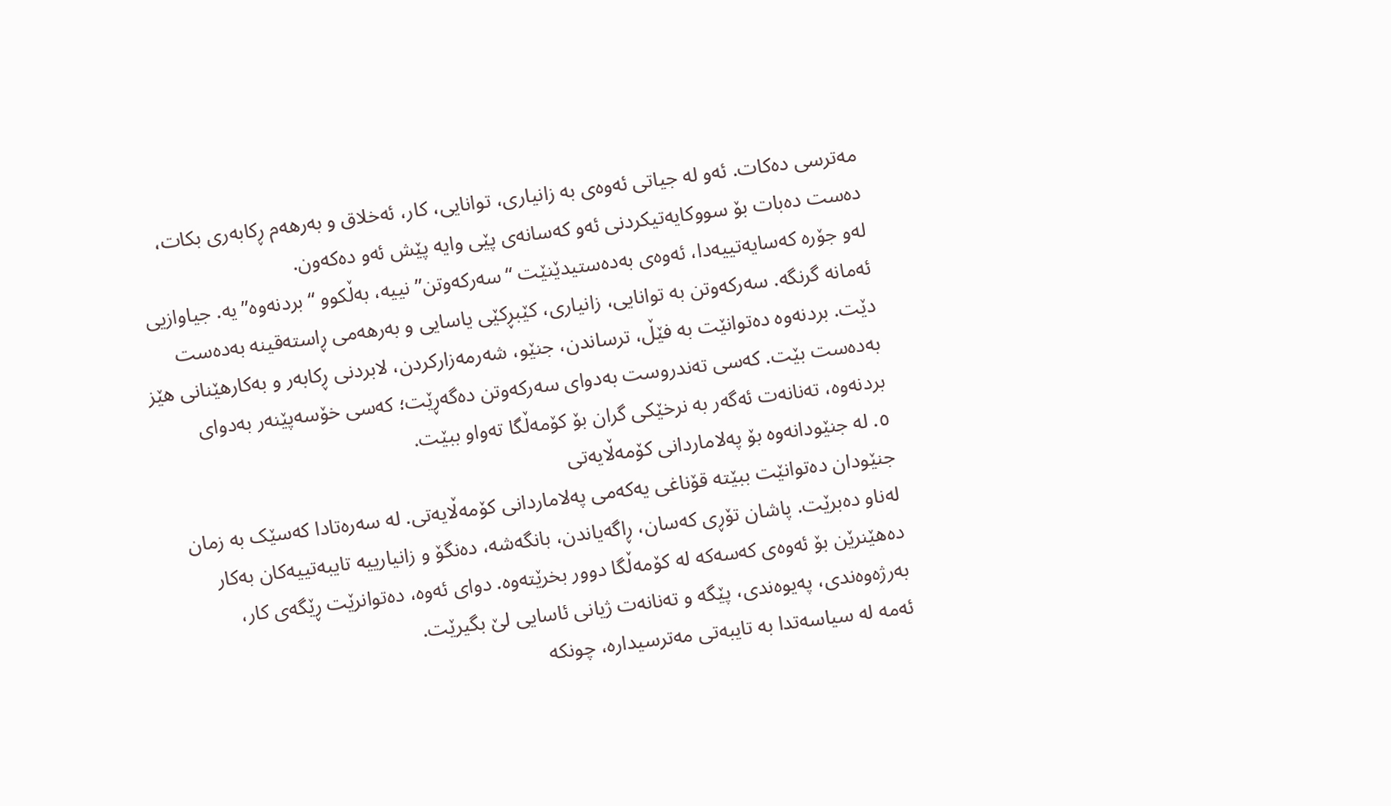مەترسی دەکات. ئەو لە جیاتی ئەوەی بە زانیاری، توانایی، کار، ئەخلاق و بەرهەم ڕکابەری بکات، دەست دەبات بۆ سووکایەتیکردنی ئەو کەسانەی پێی وایە پێش ئەو دەکەون.
لەو جۆرە کەسایەتییەدا، ئەوەی بەدەستیدێنێت “سەرکەوتن” نییە، بەڵکوو “بردنەوە”یە. جیاوازیی ئەمانە گرنگە. سەرکەوتن بە توانایی، زانیاری، کێبڕکێی یاسایی و بەرهەمی ڕاستەقینە بەدەست دێت. بردنەوە دەتوانێت بە فێڵ، ترساندن، جنێو، شەرمەزارکردن، لابردنی ڕکابەر و بەکارهێنانی هێز بەدەست بێت. کەسی تەندروست بەدوای سەرکەوتن دەگەڕێت؛ کەسی خۆسەپێنەر بەدوای بردنەوە، تەنانەت ئەگەر بە نرخێکی گران بۆ کۆمەڵگا تەواو ببێت.
٥. لە جنێودانەوە بۆ پەلاماردانی کۆمەڵایەتی
جنێودان دەتوانێت ببێتە قۆناغی یەکەمی پەلاماردانی کۆمەڵایەتی. لە سەرەتادا کەسێک بە زمان لەناو دەبرێت. پاشان تۆڕی کەسان، ڕاگەیاندن، بانگەشە، دەنگۆ و زانیارییە تایبەتییەکان بەکار دەهێنرێن بۆ ئەوەی کەسەکە لە کۆمەڵگا دوور بخرێتەوە. دوای ئەوە، دەتوانرێت ڕێگەی کار، بەرژەوەندی، پەیوەندی، پێگە و تەنانەت ژیانی ئاسایی لێ بگیرێت.
ئەمە لە سیاسەتدا بە تایبەتی مەترسیدارە، چونکە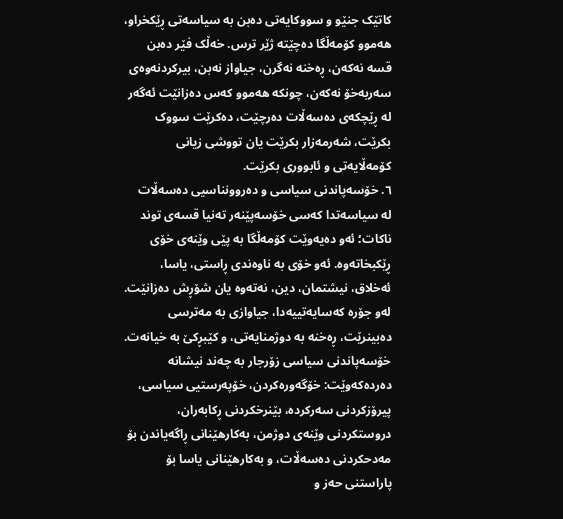کاتێک جنێو و سووکایەتی دەبن بە سیاسەتی ڕێکخراو، هەموو کۆمەڵگا دەچێتە ژێر ترس. خەڵک فێر دەبن قسە نەکەن، ڕەخنە نەگرن، جیاواز نەبن، بیرکردنەوەی سەربەخۆ نەکەن، چونکە هەموو کەس دەزانێت ئەگەر لە ڕێچکەی دەسەڵات دەرچێت، دەکرێت سووک بکرێت، شەرمەزار بکرێت یان تووشی زیانی کۆمەڵایەتی و ئابووری بکرێت.
٦. خۆسەپاندنی سیاسی و دەروونناسیی دەسەڵات
لە سیاسەتدا کەسی خۆسەپێنەر تەنیا قسەی توند ناکات؛ ئەو دەیەوێت کۆمەڵگا بە پێی وێنەی خۆی ڕێکبخاتەوە. ئەو خۆی بە ناوەندی ڕاستی، یاسا، ئەخلاق، نیشتمان، دین، نەتەوە یان شۆڕش دەزانێت. لەو جۆرە کەسایەتییەدا، جیاوازی بە مەترسی دەبینرێت، ڕەخنە بە دوژمنایەتی، و کێبڕکێ بە خیانەت.
خۆسەپاندنی سیاسی زۆرجار بە چەند نیشانە دەردەکەوێت: خۆگەورەکردن، خۆپەرستیی سیاسی، پیرۆزکردنی سەرکردە، بێنرخکردنی ڕکابەران، دروستکردنی وێنەی دوژمن، بەکارهێنانی ڕاگەیاندن بۆ مەدحکردنی دەسەڵات، و بەکارهێنانی یاسا بۆ پاراستنی حەز و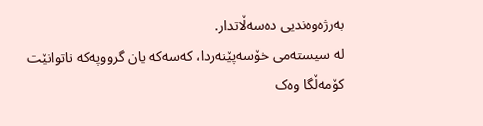بەرژەوەندیی دەسەڵاتدار.
لە سیستەمی خۆسەپێنەردا، کەسەکە یان گرووپەکە ناتوانێت کۆمەڵگا وەک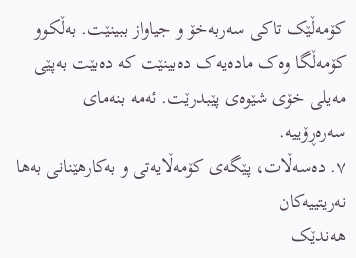کۆمەڵێک تاکی سەربەخۆ و جیاواز ببینێت. بەڵکوو کۆمەڵگا وەک مادەیەک دەبینێت کە دەبێت بەپێی مەیلی خۆی شێوەی پێبدرێت. ئەمە بنەمای سەرەڕۆییە.
٧. دەسەڵات، پێگەی کۆمەڵایەتی و بەکارهێنانی بەها نەریتییەکان
هەندێک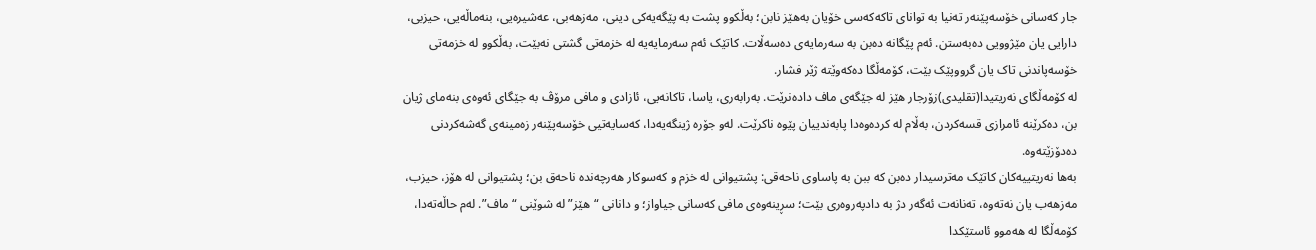جار کەسانی خۆسەپێنەر تەنیا بە توانای تاکەکەسی خۆیان بەهێز نابن؛ بەڵکوو پشت بە پێگەیەکی دینی، مەزهەبی، عەشیرەیی، بنەماڵەیی، حیزبی، دارایی یان مێژوویی دەبەستن. ئەم پێگانە دەبن بە سەرمایەی دەسەڵات. کاتێک ئەم سەرمایەیە لە خزمەتی گشتی نەبێت، بەڵکوو لە خزمەتی خۆسەپاندنی تاک یان گرووپێک بێت، کۆمەڵگا دەکەوێتە ژێر فشار.
لە کۆمەڵگای نەریتیدا(تقلیدی)زۆرجار هێز لە جێگەی ماف دادەنرێت. بەرابەری، یاسا، تاکانەیی، ئازادی و مافی مرۆڤ بە جێگای ئەوەی بنەمای ژیان بن، دەکرێنە ئامرازی قسەکردن، بەڵام لە کردەوەدا پابەندییان پێوە ناکرێت. لەو جۆرە ژینگەیەدا، کەسایەتیی خۆسەپێنەر زەمینەی گەشەکردنی دەدۆزێتەوە.
بەها نەریتییەکان کاتێک مەترسیدار دەبن کە ببن بە پاساوی ناحەقی: پشتیوانی لە خزم و کەسوکار هەرچەندە ناحەق بن؛ پشتیوانی لە هۆز، حیزب، مەزهەب یان نەتەوە، تەنانەت ئەگەر دژ بە دادپەروەری بێت؛ سڕینەوەی مافی کەسانی جیاواز؛ و دانانی “هێز” لە شوێنی “ماف”. لەم حاڵەتەدا، کۆمەڵگا لە هەموو ئاستێکدا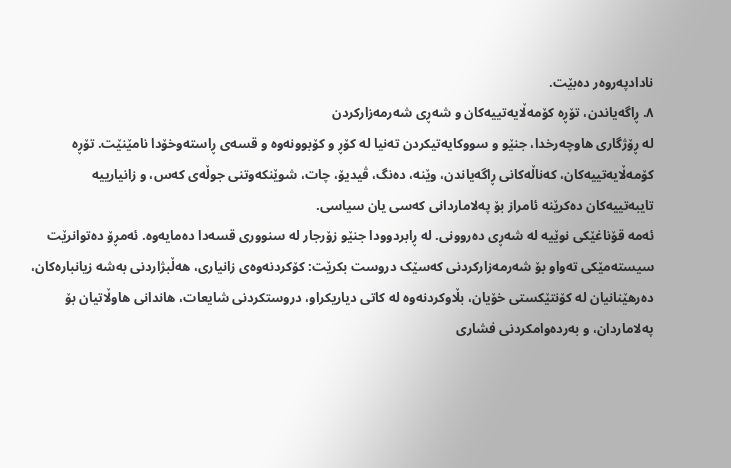نادادپەروەر دەبێت.
٨. ڕاگەیاندن، تۆڕە کۆمەڵایەتییەکان و شەڕی شەرمەزارکردن
لە ڕۆژگاری هاوچەرخدا، جنێو و سووکایەتیکردن تەنیا لە کۆڕ و کۆبوونەوە و قسەی ڕاستەوخۆدا نامێنێت. تۆڕە کۆمەڵایەتییەکان، کەناڵەکانی ڕاگەیاندن، وێنە، دەنگ، ڤیدیۆ، چات، شوێنکەوتنی جوڵەی کەس، و زانیارییە تایبەتییەکان دەکرێنە ئامراز بۆ پەلاماردانی کەسی یان سیاسی.
ئەمە قۆناغێکی نوێیە لە شەڕی دەروونی. لە ڕابردوودا جنێو زۆرجار لە سنووری قسەدا دەمایەوە. ئەمڕۆ دەتوانرێت سیستەمێکی تەواو بۆ شەرمەزارکردنی کەسێک دروست بکرێت: کۆکردنەوەی زانیاری، هەڵبژاردنی بەشە زیانبارەکان، دەرهێنانیان لە کۆنتێکستی خۆیان، بڵاوکردنەوە لە کاتی دیاریکراو، دروستکردنی شایعات، هاندانی هاوڵاتیان بۆ پەلاماردان، و بەردەوامکردنی فشاری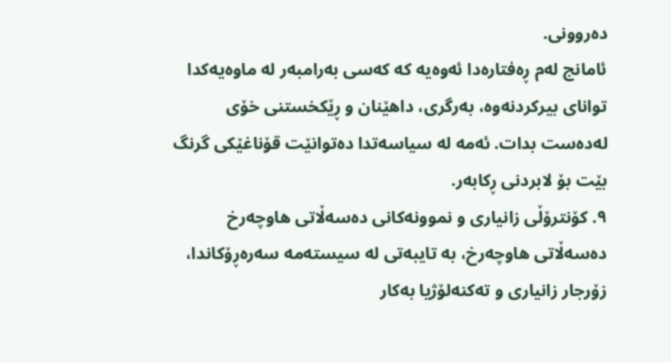دەروونی.
ئامانج لەم ڕەفتارەدا ئەوەیە کە کەسی بەرامبەر لە ماوەیەکدا توانای بیرکردنەوە، بەرگری، داهێنان و ڕێکخستنی خۆی لەدەست بدات. ئەمە لە سیاسەتدا دەتوانێت قۆناغێکی گرنگ بێت بۆ لابردنی ڕکابەر.
٩. کۆنترۆڵی زانیاری و نموونەکانی دەسەڵاتی هاوچەرخ
دەسەڵاتی هاوچەرخ، بە تایبەتی لە سیستەمە سەرەڕۆکاندا، زۆرجار زانیاری و تەکنەلۆژیا بەکار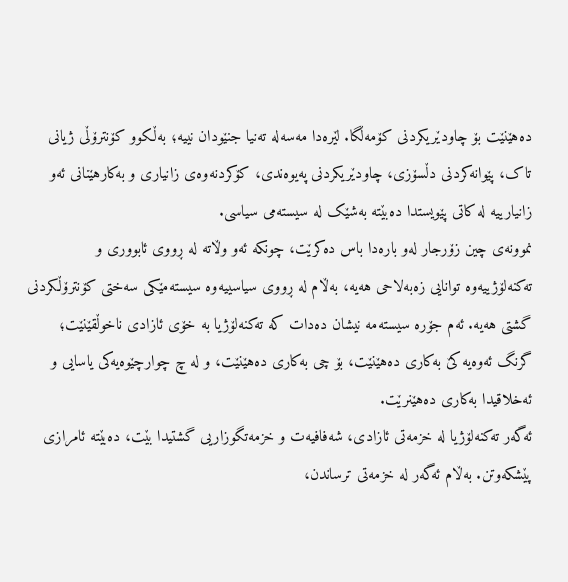دەهێنێت بۆ چاودێریکردنی کۆمەڵگا. لێرەدا مەسەلە تەنیا جنێودان نییە؛ بەڵکوو کۆنترۆڵی ژیانی تاک، پێوانەکردنی دڵسۆزی، چاودێریکردنی پەیوەندی، کۆکردنەوەی زانیاری و بەکارهێنانی ئەو زانیارییە لە کاتی پێویستدا دەبێتە بەشێک لە سیستەمی سیاسی.
نموونەی چین زۆرجار لەو بارەدا باس دەکرێت، چونکە ئەو وڵاتە لە ڕووی ئابووری و تەکنەلۆژییەوە توانایی زەبەلاحی هەیە، بەڵام لە ڕووی سیاسییەوە سیستەمێکی سەختی کۆنترۆڵکردنی گشتی هەیە. ئەم جۆرە سیستەمە نیشان دەدات کە تەکنەلۆژیا بە خۆی ئازادی ناخوڵقێنێت؛ گرنگ ئەوەیە کێ بەکاری دەهێنێت، بۆ چی بەکاری دەهێنێت، و لە چ چوارچێوەیەکی یاسایی و ئەخلاقیدا بەکاری دەهێنرێت.
ئەگەر تەکنەلۆژیا لە خزمەتی ئازادی، شەفافیەت و خزمەتگوزاریی گشتیدا بێت، دەبێتە ئامرازی پێشکەوتن. بەڵام ئەگەر لە خزمەتی ترساندن،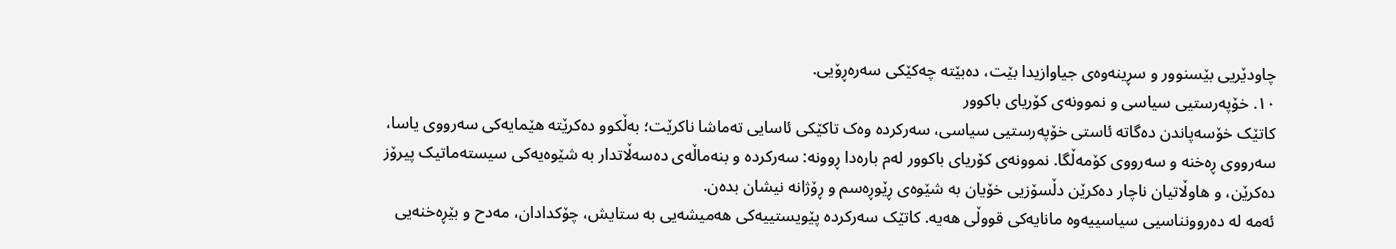چاودێریی بێسنوور و سڕینەوەی جیاوازیدا بێت، دەبێتە چەکێکی سەرەڕۆیی.
١٠. خۆپەرستیی سیاسی و نموونەی کۆریای باکوور
کاتێک خۆسەپاندن دەگاتە ئاستی خۆپەرستیی سیاسی، سەرکردە وەک تاکێکی ئاسایی تەماشا ناکرێت؛ بەڵکوو دەکرێتە هێمایەکی سەرووی یاسا، سەرووی ڕەخنە و سەرووی کۆمەڵگا. نموونەی کۆریای باکوور لەم بارەدا ڕوونە: سەرکردە و بنەماڵەی دەسەڵاتدار بە شێوەیەکی سیستەماتیک پیرۆز دەکرێن، و هاوڵاتیان ناچار دەکرێن دڵسۆزیی خۆیان بە شێوەی ڕێوڕەسم و ڕۆژانە نیشان بدەن.
ئەمە لە دەروونناسیی سیاسییەوە مانایەکی قووڵی هەیە. کاتێک سەرکردە پێویستییەکی هەمیشەیی بە ستایش، چۆکدادان، مەدح و بێڕەخنەیی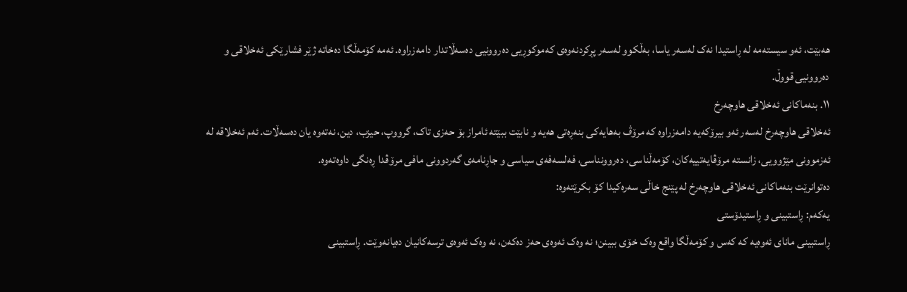هەبێت، ئەو سیستەمە لە ڕاستیدا نەک لەسەر یاسا، بەڵکوو لەسەر پڕکردنەوەی کەموکوڕیی دەروونیی دەسەڵاتدار دامەزراوە. ئەمە کۆمەڵگا دەخاتە ژێر فشارێکی ئەخلاقی و دەروونیی قووڵ.
١١. بنەماکانی ئەخلاقی هاوچەرخ
ئەخلاقی هاوچەرخ لەسەر ئەو بیرۆکەیە دامەزراوە کە مرۆڤ بەهایەکی بنەڕەتی هەیە و نابێت ببێتە ئامراز بۆ حەزی تاک، گرووپ، حیزب، دین، نەتەوە یان دەسەڵات. ئەم ئەخلاقە لە ئەزموونی مێژوویی، زانستە مرۆڤایەتییەکان، کۆمەڵناسی، دەروونناسی، فەلسەفەی سیاسی و جاڕنامەی گەردوونی مافی مرۆڤدا ڕەنگی داوەتەوە.
دەتوانرێت بنەماکانی ئەخلاقی هاوچەرخ لە پێنج خاڵی سەرەکیدا کۆ بکرێتەوە:
یەکەم: ڕاستبینی و ڕاستیدۆستی
ڕاستبینی مانای ئەوەیە کە کەس و کۆمەڵگا واقع وەک خۆی ببینن؛ نە وەک ئەوەی حەز دەکەن، نە وەک ئەوەی ترسەکانیان دەیانەوێت. ڕاستبینی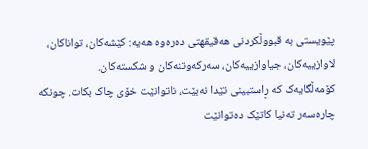پێویستی بە قبووڵکردنی هەقیقهتی دەرەوە هەیە: کێشەکان، تواناکان، لاوازییەکان، جیاوازییەکان، سەرکەوتنەکان و شکستەکان.
کۆمەڵگایەک کە ڕاستبینی تێدا نەبێت، ناتوانێت خۆی چاک بکات. چونکە چارەسەر تەنیا کاتێک دەتوانێت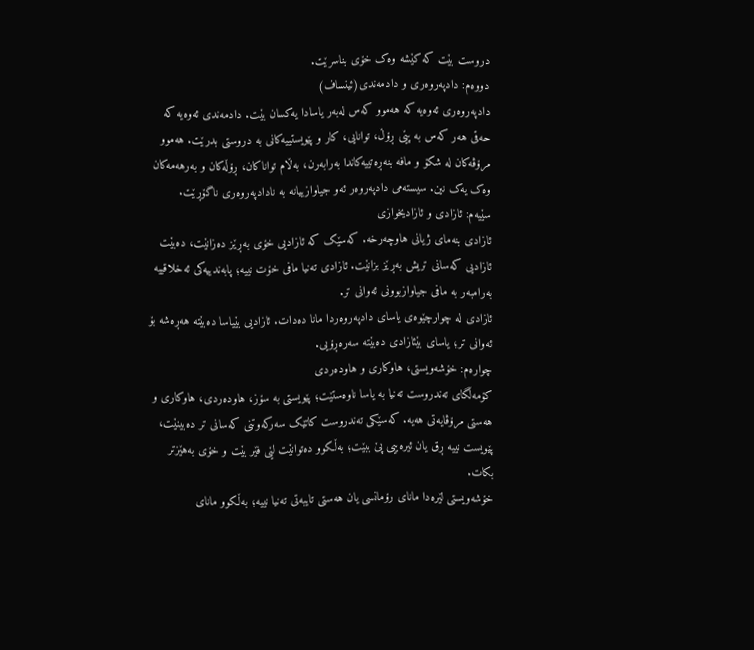دروست بێت کە کێشە وەک خۆی بناسرێت.
دووەم: دادپەروەری و دادمەندی(ئینساف)
دادپەروەری ئەوەیە کە هەموو کەس لەبەر یاسادا یەکسان بێت. دادمەندی ئەوەیە کە حەقی هەر کەس بە پێی ڕۆڵ، توانایی، کار و پێویستییەکانی بە دروستی بدرێت. هەموو مرۆڤەکان لە شکۆ و مافە بنەڕەتییەکاندا بەرابەرن، بەڵام تواناکان، ڕۆڵەکان و بەرهەمەکان وەک یەک نین. سیستەمی دادپەروەر ئەو جیاوازییانە بە نادادپەروەری ناگۆڕێت.
سێیەم: ئازادی و ئازادیخوازی
ئازادی بنەمای ژیانی هاوچەرخە. کەسێک کە ئازادیی خۆی بەڕێز دەزانێت، دەبێت ئازادیی کەسانی تریش بەڕێز بزانێت. ئازادی تەنیا مافی خۆت نییە؛ پابەندییەکی ئەخلاقییە بەرامبەر بە مافی جیاوازبوونی ئەوانی تر.
ئازادی لە چوارچێوەی یاسای دادپەروەردا مانا دەدات. ئازادیی بێیاسا دەبێتە هەڕەشە بۆ ئەوانی تر؛ یاسای بێئازادی دەبێتە سەرەڕۆیی.
چوارەم: خۆشەویستی، هاوکاری و هاودەردی
کۆمەڵگای تەندروست تەنیا بە یاسا ناوەستێت؛ پێویستی بە سۆز، هاودەردی، هاوکاری و هەستی مرۆڤایەتی هەیە. کەسێکی تەندروست کاتێک سەرکەوتنی کەسانی تر دەبینێت، پێویست نییە ڕق یان ئیرەییی پێ ببێت؛ بەڵکوو دەتوانێت لێی فێر بێت و خۆی بەهێزتر بکات.
خۆشەویستی لێرەدا مانای رۆمانسی یان هەستی تایبەتی تەنیا نییە؛ بەڵکوو مانای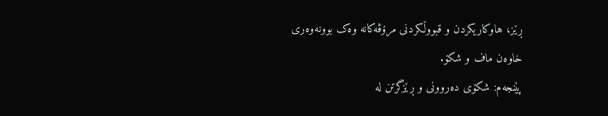ڕێز، هاوکاریکردن و قبووڵکردنی مرۆڤەکانە وەک بوونەوەری خاوەن ماف و شکۆ.
پێنجەم: شکۆی دەروونی و ڕێزگرتن لە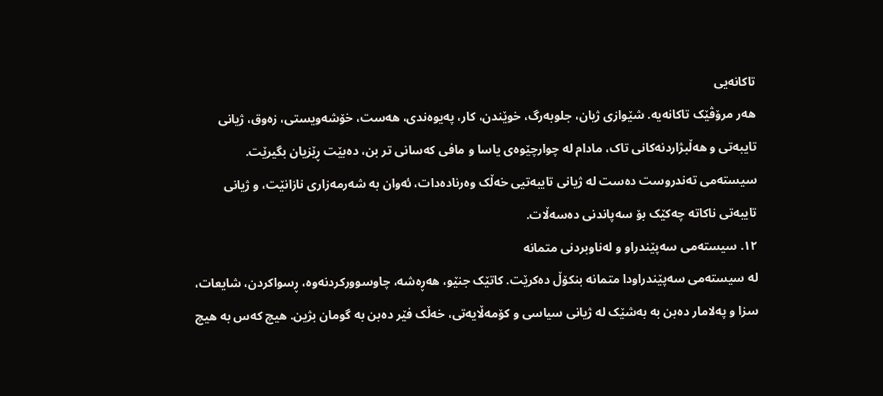تاکانەیی
هەر مرۆڤێک تاکانەیە. شێوازی ژیان، جلوبەرگ، خوێندن، کار، پەیوەندی، هەست، خۆشەویستی، زەوق، ژیانی تایبەتی و هەڵبژاردنەکانی تاک، مادام لە چوارچێوەی یاسا و مافی کەسانی تر بن، دەبێت ڕێزیان بگیرێت. سیستەمی تەندروست دەست لە ژیانی تایبەتیی خەڵک وەرنادەدات، ئەوان بە شەرمەزاری نازانێت، و ژیانی تایبەتی ناکاتە چەکێک بۆ سەپاندنی دەسەڵات.
١٢. سیستەمی سەپێندراو و لەناوبردنی متمانە
لە سیستەمی سەپێندراودا متمانە بنکۆڵ دەکرێت. کاتێک جنێو، هەڕەشە، چاوسوورکردنەوە، ڕسواکردن، شایعات، سزا و پەلامار دەبن بە بەشێک لە ژیانی سیاسی و کۆمەڵایەتی، خەڵک فێر دەبن بە گومان بژین. هیچ کەس بە هیچ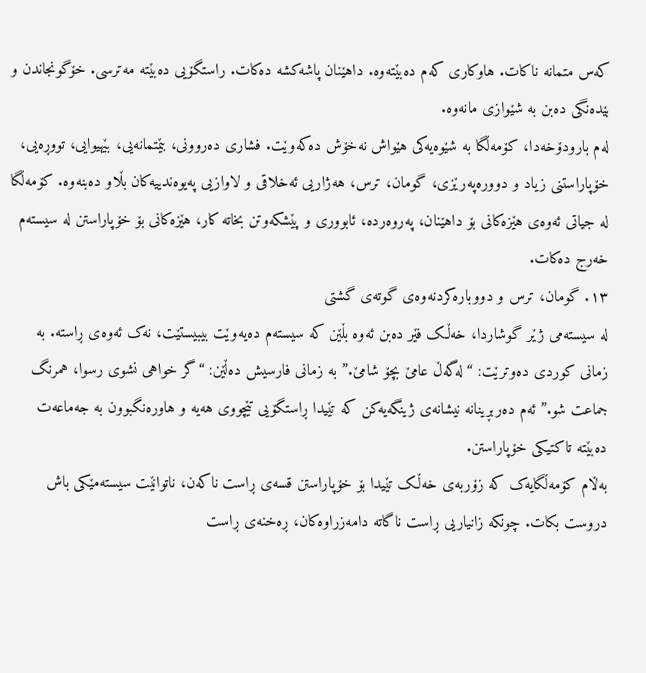کەس متمانە ناکات. هاوکاری کەم دەبێتەوە. داهێنان پاشەکشە دەکات. راستگۆیی دەبێتە مەترسی. خۆگونجاندن و بێدەنگی دەبن بە شێوازی مانەوە.
لەم بارودۆخەدا، کۆمەڵگا بە شێوەیەکی هێواش نەخۆش دەکەوێت. فشاری دەروونی، بێمتمانەیی، بێهیوایی، تووڕەیی، خۆپاراستنی زیاد و دوورەپەرێزی، گومان، ترس، هەژاریی ئەخلاقی و لاوازیی پەیوەندییەکان بڵاو دەبنەوە. کۆمەڵگا لە جیاتی ئەوەی هێزەکانی بۆ داهێنان، پەروەردە، ئابووری و پێشکەوتن بخاتە کار، هێزەکانی بۆ خۆپاراستن لە سیستەم خەرج دەکات.
١٣. گومان، ترس و دووبارەکردنەوەی گوتەی گشتی
لە سیستەمی ژێر گوشاردا، خەڵک فێر دەبن ئەوە بڵێن کە سیستەم دەیەوێت بیبیستێت، نەک ئەوەی ڕاستە. بە زمانی کوردی دەوترێت: “لەگەڵ عامێ بچۆ شامێ.” بە زمانی فارسیش دەڵێن: “گر خواهی نشوی رسوا، همرنگ جماعت شو.” ئەم دەربڕینانە نیشانەی ژینگەیەکن کە تێیدا ڕاستگۆیی تێچووی هەیە و هاورەنگبوون بە جەماعەت دەبێتە تاکتیکی خۆپاراستن.
بەڵام کۆمەڵگایەک کە زۆربەی خەڵک تێیدا بۆ خۆپاراستن قسەی ڕاست ناکەن، ناتوانێت سیستەمێکی باش دروست بکات. چونکە زانیاریی ڕاست ناگاتە دامەزراوەکان، ڕەخنەی ڕاست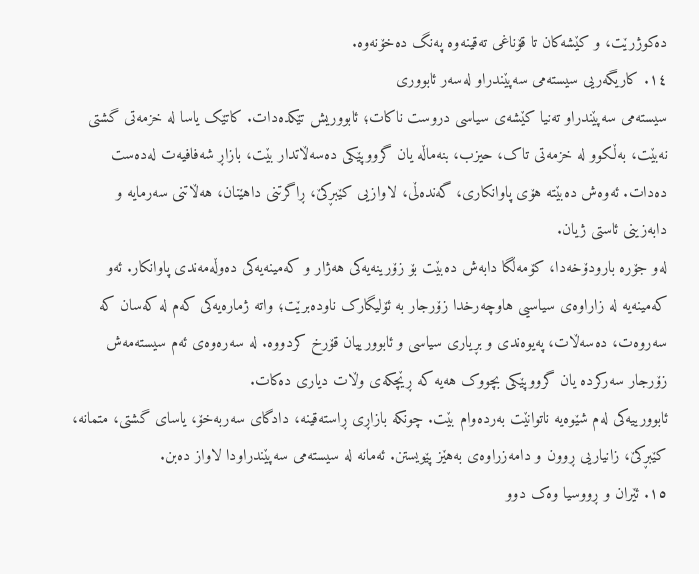دەکوژرێت، و کێشەکان تا قۆناغی تەقینەوە پەنگ دەخۆنەوە.
١٤. کاریگەریی سیستەمی سەپێندراو لەسەر ئابووری
سیستەمی سەپێندراو تەنیا کێشەی سیاسی دروست ناکات؛ ئابووریش تێکدەدات. کاتێک یاسا لە خزمەتی گشتی نەبێت، بەڵکوو لە خزمەتی تاک، حیزب، بنەماڵە یان گرووپێکی دەسەڵاتدار بێت، بازاڕ شەفافیەت لەدەست دەدات. ئەوەش دەبێتە هۆی پاوانکاری، گەندەڵی، لاوازیی کێبڕکێ، ڕاگرتنی داهێنان، هەڵاتنی سەرمایە و دابەزینی ئاستی ژیان.
لەو جۆرە بارودۆخەدا، کۆمەڵگا دابەش دەبێت بۆ زۆرینەیەکی هەژار و کەمینەیەکی دەوڵەمەندی پاوانکار. ئەو کەمینەیە لە زاراوەی سیاسیی هاوچەرخدا زۆرجار بە ئۆلیگارک ناودەبرێت؛ واتە ژمارەیەکی کەم لە کەسان کە سەروەت، دەسەڵات، پەیوەندی و بڕیاری سیاسی و ئابوورییان قۆرخ کردووە. لە سەرەوەی ئەم سیستەمەش زۆرجار سەرکردە یان گرووپێکی بچووک هەیە کە ڕێچکەی وڵات دیاری دەکات.
ئابوورییەکی لەم شێوەیە ناتوانێت بەردەوام بێت. چونکە بازاڕی ڕاستەقینە، دادگای سەربەخۆ، یاسای گشتی، متمانە، کێبڕکێ، زانیاریی ڕوون و دامەزراوەی بەهێز پێویستن. ئەمانە لە سیستەمی سەپێندراودا لاواز دەبن.
١٥. ئێران و ڕووسیا وەک دوو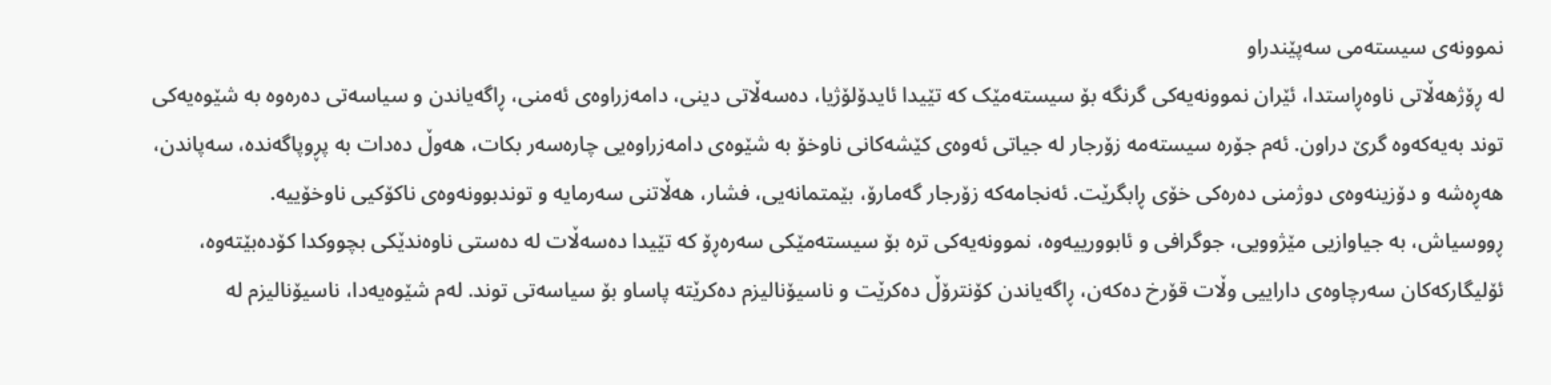نموونەی سیستەمی سەپێندراو
لە ڕۆژهەڵاتی ناوەڕاستدا، ئێران نموونەیەکی گرنگە بۆ سیستەمێک کە تێیدا ئایدۆلۆژیا، دەسەڵاتی دینی، دامەزراوەی ئەمنی، ڕاگەیاندن و سیاسەتی دەرەوە بە شێوەیەکی توند بەیەکەوە گرێ دراون. ئەم جۆرە سیستەمە زۆرجار لە جیاتی ئەوەی کێشەکانی ناوخۆ بە شێوەی دامەزراوەیی چارەسەر بکات، هەوڵ دەدات بە پڕوپاگەندە، سەپاندن، هەڕەشە و دۆزینەوەی دوژمنی دەرەکی خۆی ڕابگرێت. ئەنجامەکە زۆرجار گەمارۆ، بێمتمانەیی، فشار، هەڵاتنی سەرمایە و توندبوونەوەی ناکۆکیی ناوخۆییە.
ڕووسیاش، بە جیاوازیی مێژوویی، جوگرافی و ئابوورییەوە، نموونەیەکی ترە بۆ سیستەمێکی سەرەڕۆ کە تێیدا دەسەڵات لە دەستی ناوەندێکی بچووکدا کۆدەبێتەوە، ئۆلیگارکەکان سەرچاوەی داراییی وڵات قۆرخ دەکەن، ڕاگەیاندن کۆنترۆڵ دەکرێت و ناسیۆنالیزم دەکرێتە پاساو بۆ سیاسەتی توند. لەم شێوەیەدا، ناسیۆنالیزم لە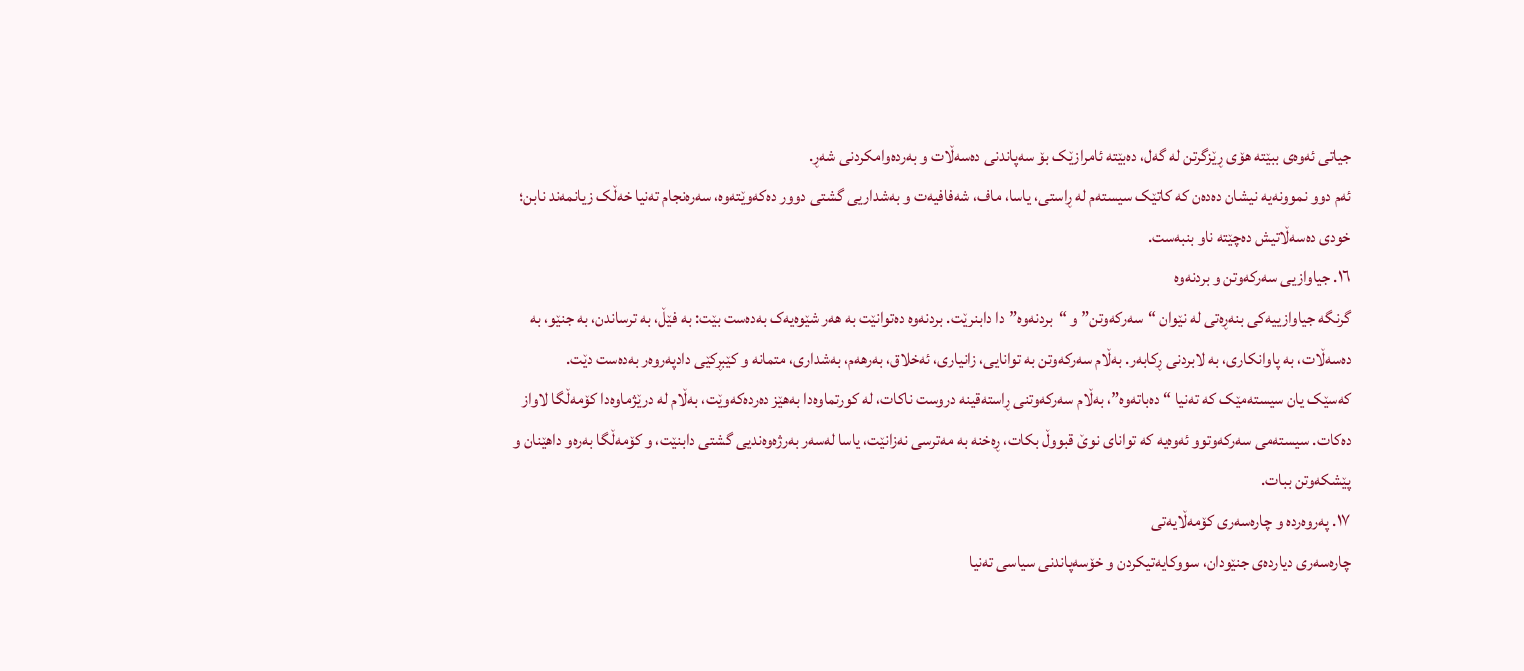جیاتی ئەوەی ببێتە هۆی ڕێزگرتن لە گەل، دەبێتە ئامرازێک بۆ سەپاندنی دەسەڵات و بەردەوامکردنی شەڕ.
ئەم دوو نموونەیە نیشان دەدەن کە کاتێک سیستەم لە ڕاستی، یاسا، ماف، شەفافیەت و بەشداریی گشتی دوور دەکەوێتەوە، سەرەنجام تەنیا خەڵک زیانمەند نابن؛ خودی دەسەڵاتیش دەچێتە ناو بنبەست.
١٦. جیاوازیی سەرکەوتن و بردنەوە
گرنگە جیاوازییەکی بنەڕەتی لە نێوان “سەرکەوتن” و “بردنەوە”دا دابنرێت. بردنەوە دەتوانێت بە هەر شێوەیەک بەدەست بێت: بە فێڵ، بە ترساندن، بە جنێو، بە دەسەڵات، بە پاوانکاری، بە لابردنی ڕکابەر. بەڵام سەرکەوتن بە توانایی، زانیاری، ئەخلاق، بەرهەم، بەشداری، متمانە و کێبڕکێی دادپەروەر بەدەست دێت.
کەسێک یان سیستەمێک کە تەنیا “دەباتەوە”، بەڵام سەرکەوتنی ڕاستەقینە دروست ناکات، لە کورتماوەدا بەهێز دەردەکەوێت، بەڵام لە درێژماوەدا کۆمەڵگا لاواز دەکات. سیستەمی سەرکەوتوو ئەوەیە کە توانای نوێ قبووڵ بکات، ڕەخنە بە مەترسی نەزانێت، یاسا لەسەر بەرژەوەندیی گشتی دابنێت، و کۆمەڵگا بەرەو داهێنان و پێشکەوتن ببات.
١٧. پەروەردە و چارەسەری کۆمەڵایەتی
چارەسەری دیاردەی جنێودان، سووکایەتیکردن و خۆسەپاندنی سیاسی تەنیا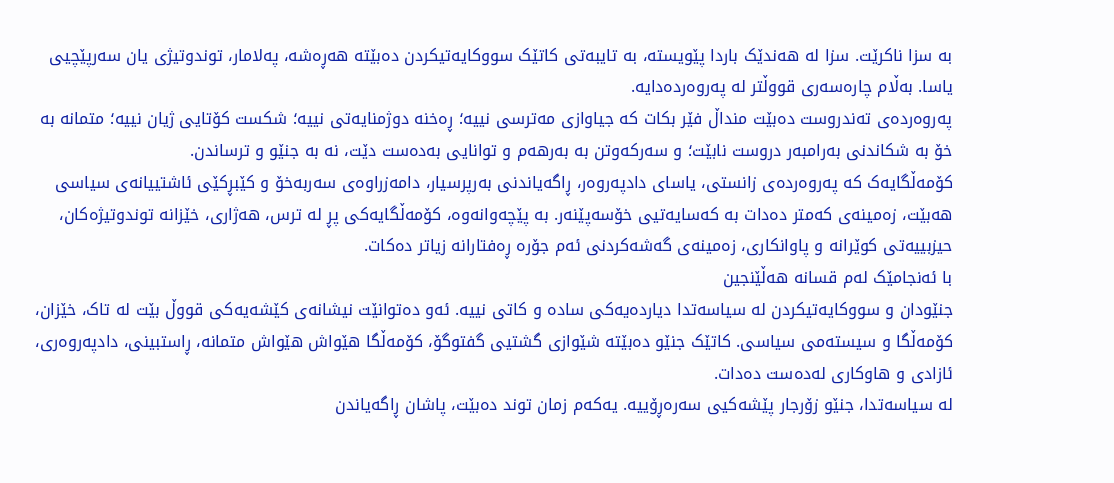بە سزا ناکرێت. سزا لە هەندێک باردا پێویستە، بە تایبەتی کاتێک سووکایەتیکردن دەبێتە هەڕەشە، پەلامار، توندوتیژی یان سەرپێچیی یاسا. بەڵام چارەسەری قووڵتر لە پەروەردەدایە.
پەروەردەی تەندروست دەبێت منداڵ فێر بکات کە جیاوازی مەترسی نییە؛ ڕەخنە دوژمنایەتی نییە؛ شکست کۆتایی ژیان نییە؛ متمانە بە خۆ بە شکاندنی بەرامبەر دروست نابێت؛ و سەرکەوتن بە بەرهەم و توانایی بەدەست دێت، نە بە جنێو و ترساندن.
کۆمەڵگایەک کە پەروەردەی زانستی، یاسای دادپەروەر، ڕاگەیاندنی بەرپرسیار، دامەزراوەی سەربەخۆ و کێبڕکێی ئاشتییانەی سیاسی هەبێت، زەمینەی کەمتر دەدات بە کەسایەتیی خۆسەپێنەر. بە پێچەوانەوە، کۆمەڵگایەکی پڕ لە ترس، هەژاری، خێزانە توندوتیژەکان، حیزبییەتی کوێرانە و پاوانکاری، زەمینەی گەشەکردنی ئەم جۆرە ڕەفتارانە زیاتر دەکات.
با ئەنجامێک لەم قسانە هەڵێنجین
جنێودان و سووکایەتیکردن لە سیاسەتدا دیاردەیەکی سادە و کاتی نییە. ئەو دەتوانێت نیشانەی کێشەیەکی قووڵ بێت لە تاک، خێزان، کۆمەڵگا و سیستەمی سیاسی. کاتێک جنێو دەبێتە شێوازی گشتیی گفتوگۆ، کۆمەڵگا هێواش هێواش متمانە، ڕاستبینی، دادپەروەری، ئازادی و هاوکاری لەدەست دەدات.
لە سیاسەتدا، جنێو زۆرجار پێشەکیی سەرەڕۆییە. یەکەم زمان توند دەبێت، پاشان ڕاگەیاندن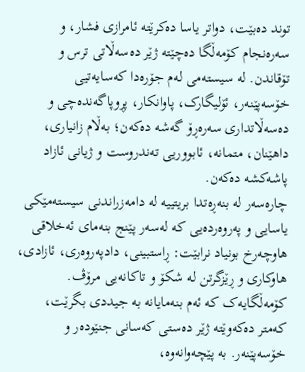توند دەبێت، دواتر یاسا دەکرێتە ئامرازی فشار، و سەرەنجام کۆمەڵگا دەچێتە ژێر دەسەڵاتی ترس و تۆقاندن. لە سیستەمی لەم جۆرەدا کەسایەتیی خۆسەپێنەر، ئۆلیگارک، پاوانکار، پڕوپاگەندەچی و دەسەڵاتداری سەرەڕۆ گەشە دەکەن؛ بەڵام زانیاری، داهێنان، متمانە، ئابووریی تەندروست و ژیانی ئازاد پاشەکشە دەکەن.
چارەسەر لە بنەڕەتدا بریتییە لە دامەزراندنی سیستەمێکی یاسایی و پەروەردەیی کە لەسەر پێنج بنەمای ئەخلاقی هاوچەرخ بونیاد نرابێت: ڕاستبینی، دادپەروەری، ئازادی، هاوکاری و ڕێزگرتن لە شکۆ و تاکانەیی مرۆڤ. کۆمەڵگایەک کە ئەم بنەمایانە بە جیددی بگرێت، کەمتر دەکەوێتە ژێر دەستی کەسانی جنێودەر و خۆسەپێنەر. بە پێچەوانەوە،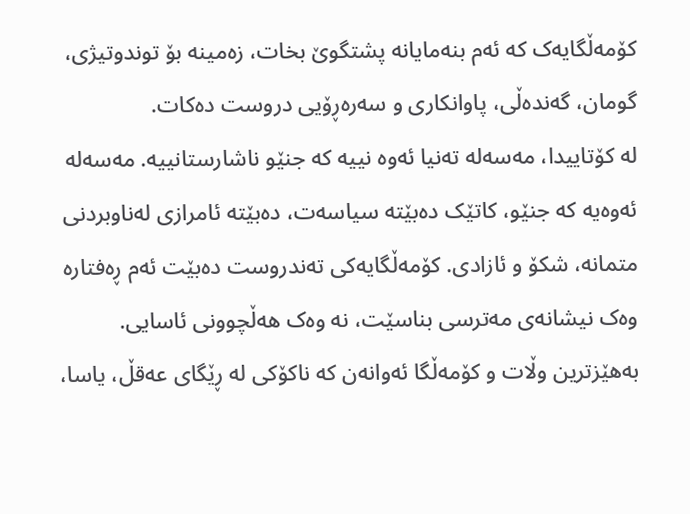کۆمەڵگایەک کە ئەم بنەمایانە پشتگوێ بخات، زەمینە بۆ توندوتیژی، گومان، گەندەڵی، پاوانکاری و سەرەڕۆیی دروست دەکات.
لە کۆتاییدا، مەسەلە تەنیا ئەوە نییە کە جنێو ناشارستانییە. مەسەلە ئەوەیە کە جنێو، کاتێک دەبێتە سیاسەت، دەبێتە ئامرازی لەناوبردنی متمانە، شکۆ و ئازادی. کۆمەڵگایەکی تەندروست دەبێت ئەم ڕەفتارە وەک نیشانەی مەترسی بناسێت، نە وەک هەڵچوونی ئاسایی. بەهێزترین وڵات و کۆمەڵگا ئەوانەن کە ناکۆکی لە ڕێگای عەقڵ، یاسا،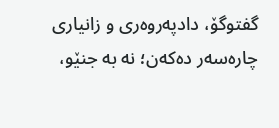گفتوگۆ، دادپەروەری و زانیاری چارەسەر دەکەن؛ نە بە جنێو،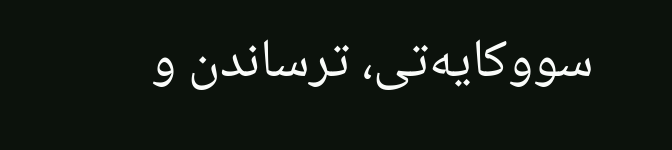سووکایەتی، ترساندن و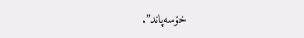خۆسەپاند”.